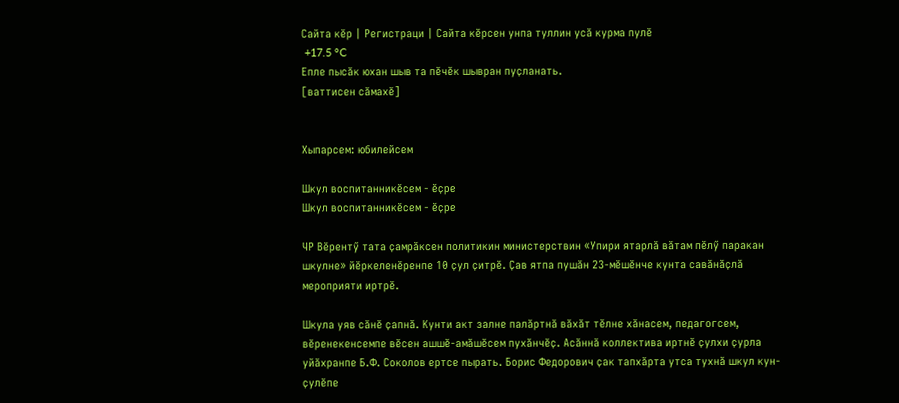Сайта кӗр | Регистраци | Сайта кӗрсен унпа туллин усӑ курма пулӗ
 +17.5 °C
Епле пысӑк юхан шыв та пӗчӗк шывран пуҫланать.
[ваттисен сӑмахӗ]


Хыпарсем: юбилейсем

Шкул воспитанникӗсем - ӗҫре
Шкул воспитанникӗсем - ӗҫре

ЧР Вӗрентӳ тата ҫамрӑксен политикин министерствин «Упири ятарлӑ вӑтам пӗлӳ паракан шкулне» йӗркеленӗренпе 10 ҫул ҫитрӗ. Ҫав ятпа пушӑн 23-мӗшӗнче кунта савӑнӑҫлӑ мероприяти иртрӗ.

Шкула уяв сӑнӗ ҫапнӑ. Кунти акт залне палӑртнӑ вӑхӑт тӗлне хӑнасем, педагогсем, вӗренекенсемпе вӗсен ашшӗ-амӑшӗсем пухӑнчӗҫ. Асӑннӑ коллектива иртнӗ ҫулхи ҫурла уйӑхранпе Б.Ф. Соколов ертсе пырать. Борис Федорович ҫак тапхӑрта утса тухнӑ шкул кун-ҫулӗпе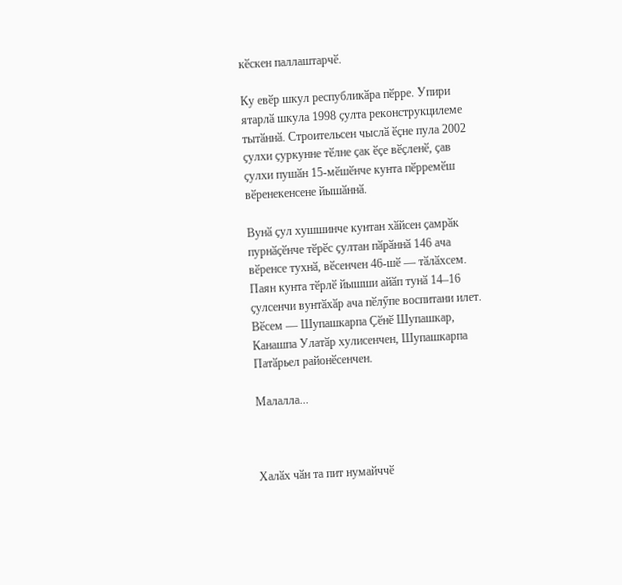кӗскен паллаштарчӗ.

Ку евӗр шкул республикӑра пӗрре. Упири ятарлӑ шкула 1998 ҫулта реконструкцилеме тытӑннӑ. Строительсен чыслӑ ӗҫне пула 2002 ҫулхи ҫуркунне тӗлне ҫак ӗҫе вӗҫленӗ, ҫав ҫулхи пушӑн 15-мӗшӗнче кунта пӗрремӗш вӗренекенсене йышӑннӑ.

Вунӑ ҫул хушшинче кунтан хӑйсен ҫамрӑк пурнӑҫӗнче тӗрӗс ҫултан пӑрӑннӑ 146 ача вӗренсе тухнӑ, вӗсенчен 46-шӗ — тӑлӑхсем. Паян кунта тӗрлӗ йышши айӑп тунӑ 14–16 ҫулсенчи вунтӑхӑр ача пӗлӳпе воспитани илет. Вӗсем — Шупашкарпа Ҫӗнӗ Шупашкар, Канашпа Улатӑр хулисенчен, Шупашкарпа Патӑрьел районӗсенчен.

Малалла...



Халӑх чӑн та пит нумайччӗ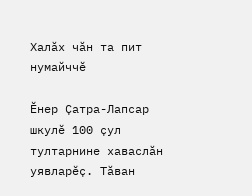Халӑх чӑн та пит нумайччӗ

Ӗнер Ҫатра-Лапсар шкулӗ 100 ҫул тултарнине хаваслӑн уявларӗҫ. Тӑван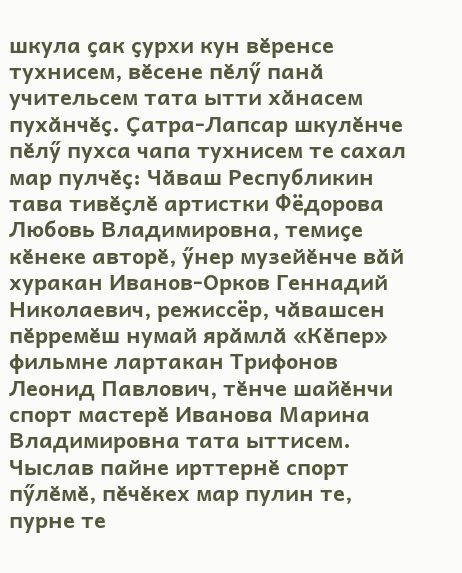шкула ҫак ҫурхи кун вӗренсе тухнисем, вӗсене пӗлӳ панӑ учительсем тата ытти хӑнасем пухӑнчӗҫ. Ҫатра-Лапсар шкулӗнче пӗлӳ пухса чапа тухнисем те сахал мар пулчӗҫ: Чӑваш Республикин тава тивӗҫлӗ артистки Фёдорова Любовь Владимировна, темиҫе кӗнеке авторӗ, ӳнер музейӗнче вӑй хуракан Иванов-Орков Геннадий Николаевич, режиссёр, чӑвашсен пӗрремӗш нумай ярӑмлӑ «Кӗпер» фильмне лартакан Трифонов Леонид Павлович, тӗнче шайӗнчи спорт мастерӗ Иванова Марина Владимировна тата ыттисем. Чыслав пайне ирттернӗ спорт пӳлӗмӗ, пӗчӗкех мар пулин те, пурне те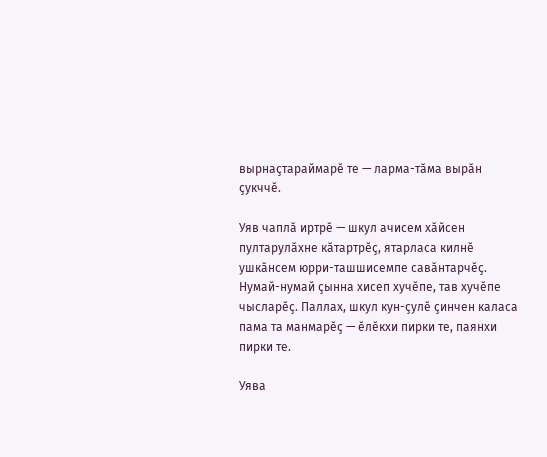вырнаҫтараймарӗ те — ларма-тӑма вырӑн ҫукччӗ.

Уяв чаплӑ иртрӗ — шкул ачисем хӑйсен пултарулӑхне кӑтартрӗҫ, ятарласа килнӗ ушкӑнсем юрри-ташшисемпе савӑнтарчӗҫ. Нумай-нумай ҫынна хисеп хучӗпе, тав хучӗпе чысларӗҫ. Паллах, шкул кун-ҫулӗ ҫинчен каласа пама та манмарӗҫ — ӗлӗкхи пирки те, паянхи пирки те.

Уява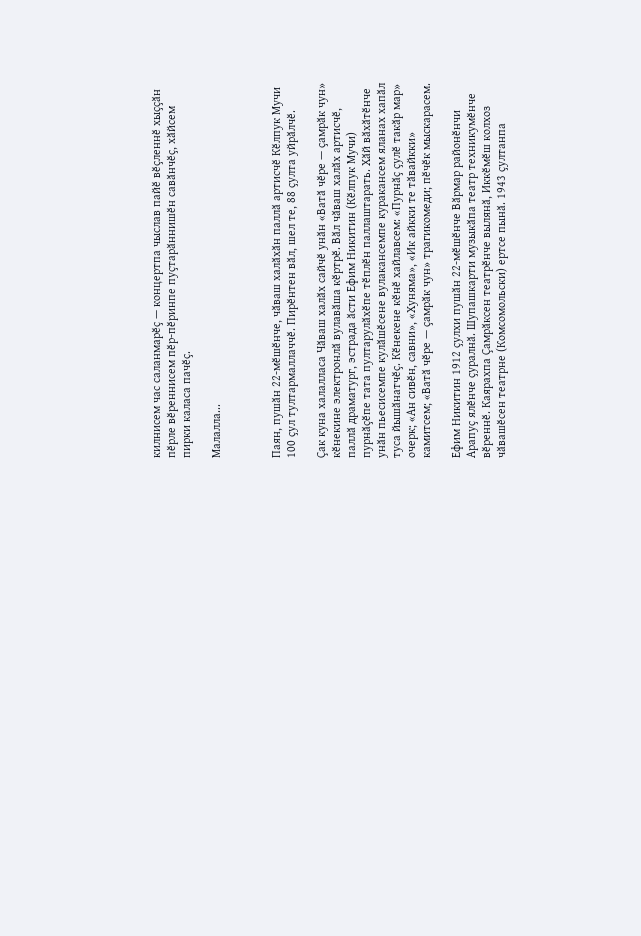килнисем час саланмарӗҫ — концертпа чыслав пайӗ вӗҫленнӗ хыҫҫӑн пӗрле вӗреннисем пӗр-пӗринпе пуҫтарӑннишӗн савӑнчӗҫ, хӑйсем пирки каласа пачӗҫ.

Малалла...



Паян, пушӑн 22-мӗшӗнче, чӑваш халӑхӑн паллӑ артисчӗ Кӗлпук Мучи 100 ҫул тултармаллаччӗ. Пирӗнтен вӑл, шел те, 88 ҫулта уйрӑлчӗ.

Ҫак куна халалласа Чӑваш халӑх сайчӗ унӑн «Ватӑ чӗре — ҫамрӑк чун» кӗнекине электронлӑ вулавӑша кӗртрӗ. Вӑл чӑваш халӑх артисчӗ, паллӑ драматург, эстрада ӑсти Ефим Никитин (Кӗлпук Мучи) пурнӑҫӗпе тата пултарулӑхӗпе тӗплӗн паллаштарать. Хӑй вӑхӑтӗнче унӑн пьесисемпе кулӑшӗсене вулакансемпе куракансем яланах хапӑл туса йышӑнатчӗҫ. Кӗнекене кӗнӗ хайлавсем: «Пурнӑҫ ҫулӗ такӑр мар» очерк; «Ан сивӗн, савни», «Хуняма», «Ик айкки те тӑвайкки» камитсем; «Ватӑ чӗре — ҫамрӑк чун» трагикомеди; пӗчӗк мыскарасем.

Ефим Никитин 1912 ҫулхи пушӑн 22-мӗшӗнче Вӑрмар районӗнчи Арапуҫ ялӗнче ҫуралнӑ. Шупашкарти музыкӑпа театр техникумӗнче вӗреннӗ. Каярахпа Ҫамрӑксен театрӗнче вылянӑ, Иккӗмӗш колхоз чӑвашӗсен театрне (Комсомольски) ертсе пынӑ. 1943 ҫултанпа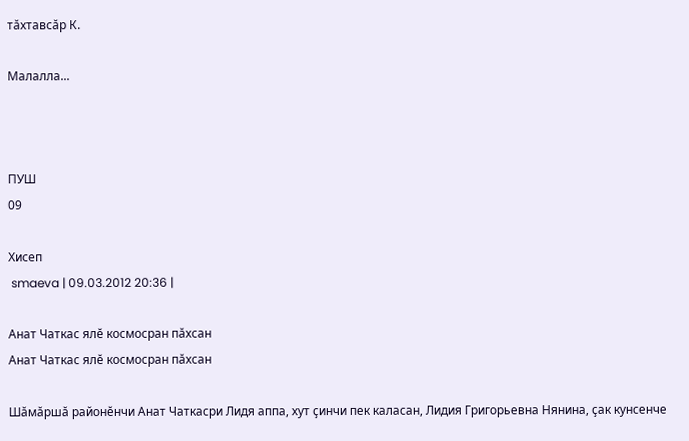тӑхтавсӑр К.

Малалла...



ПУШ
09

Хисеп
 smaeva | 09.03.2012 20:36 |

Анат Чаткас ялӗ космосран пӑхсан
Анат Чаткас ялӗ космосран пӑхсан

Шӑмӑршӑ районӗнчи Анат Чаткасри Лидя аппа, хут ҫинчи пек каласан, Лидия Григорьевна Нянина, ҫак кунсенче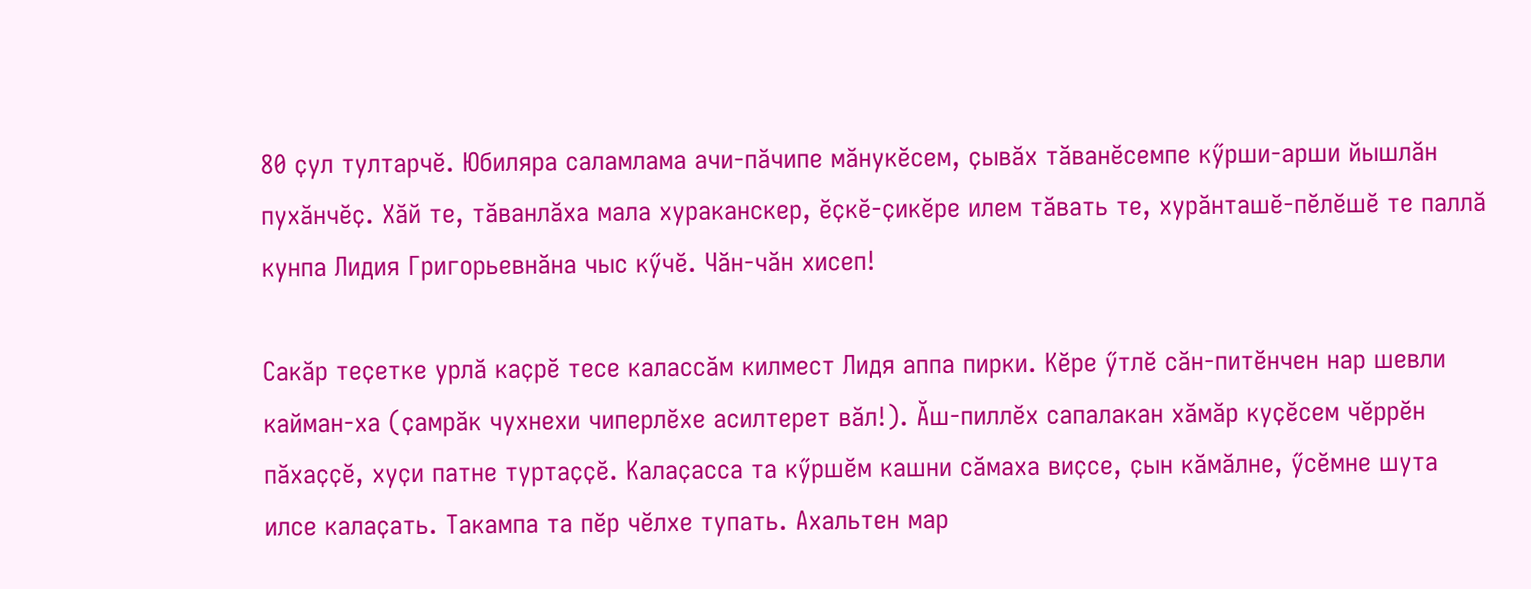80 ҫул тултарчӗ. Юбиляра саламлама ачи-пӑчипе мӑнукӗсем, ҫывӑх тӑванӗсемпе кӳрши-арши йышлӑн пухӑнчӗҫ. Хӑй те, тӑванлӑха мала хураканскер, ӗҫкӗ-ҫикӗре илем тӑвать те, хурӑнташӗ-пӗлӗшӗ те паллӑ кунпа Лидия Григорьевнӑна чыс кӳчӗ. Чӑн-чӑн хисеп!

Сакӑр теҫетке урлӑ каҫрӗ тесе калассӑм килмест Лидя аппа пирки. Кӗре ӳтлӗ сӑн-питӗнчен нар шевли кайман-ха (ҫамрӑк чухнехи чиперлӗхе асилтерет вӑл!). Ӑш-пиллӗх сапалакан хӑмӑр куҫӗсем чӗррӗн пӑхаҫҫӗ, хуҫи патне туртаҫҫӗ. Калаҫасса та кӳршӗм кашни сӑмаха виҫсе, ҫын кӑмӑлне, ӳсӗмне шута илсе калаҫать. Такампа та пӗр чӗлхе тупать. Ахальтен мар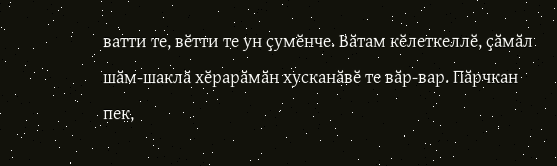ватти те, вӗтти те ун ҫумӗнче. Вӑтам кӗлеткеллӗ, ҫӑмӑл шӑм-шаклӑ хӗрарӑмӑн хусканӑвӗ те вӑр-вар. Пӑрчкан пек,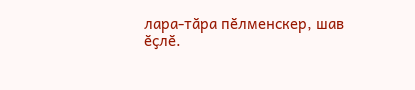лара-тӑра пӗлменскер, шав ӗҫлӗ.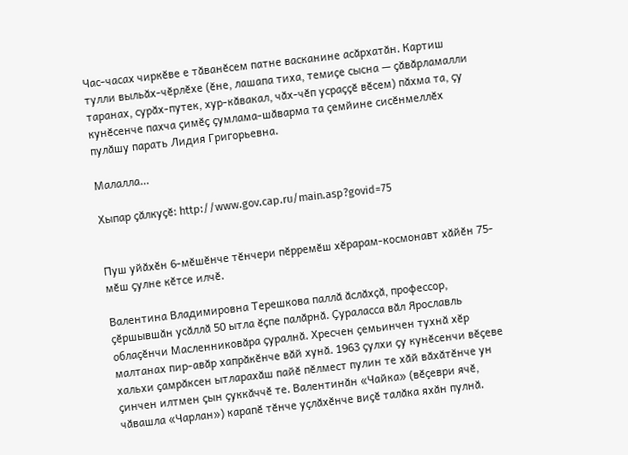Час-часах чиркӗве е тӑванӗсем патне васканине асӑрхатӑн. Картиш тулли выльӑх-чӗрлӗхе (ӗне, лашапа тиха, темиҫе сысна — ҫӑвӑрламалли таранах, сурӑх-путек, хур-кӑвакал, чӑх-чӗп усраҫҫӗ вӗсем) пӑхма та, ҫу кунӗсенче пахча ҫимӗҫ ҫумлама-шӑварма та ҫемйине сисӗнмеллӗх пулӑшу парать Лидия Григорьевна.

Малалла...

Хыпар ҫӑлкуҫӗ: http://www.gov.cap.ru/main.asp?govid=75


Пуш уйӑхӗн 6-мӗшӗнче тӗнчери пӗрремӗш хӗрарам-космонавт хӑйӗн 75-мӗш ҫулне кӗтсе илчӗ.

Валентина Владимировна Терешкова паллӑ ӑслӑхҫӑ, профессор, ҫӗршывшӑн усӑллӑ 50 ытла ӗҫпе палӑрнӑ. Ҫураласса вӑл Ярославль облаҫӗнчи Масленниковӑра ҫуралнӑ. Хресчен ҫемьинчен тухнӑ хӗр малтанах пир-авӑр хапрӑкӗнче вӑй хунӑ. 1963 ҫулхи ҫу кунӗсенчи вӗҫеве хальхи ҫамрӑксен ытларахӑш пайӗ пӗлмест пулин те хӑй вӑхӑтӗнче ун ҫинчен илтмен ҫын ҫуккӑччӗ те. Валентинӑн «Чайка» (вӗҫеври ячӗ, чӑвашла «Чарлан») карапӗ тӗнче уҫлӑхӗнче виҫӗ талӑка яхӑн пулнӑ.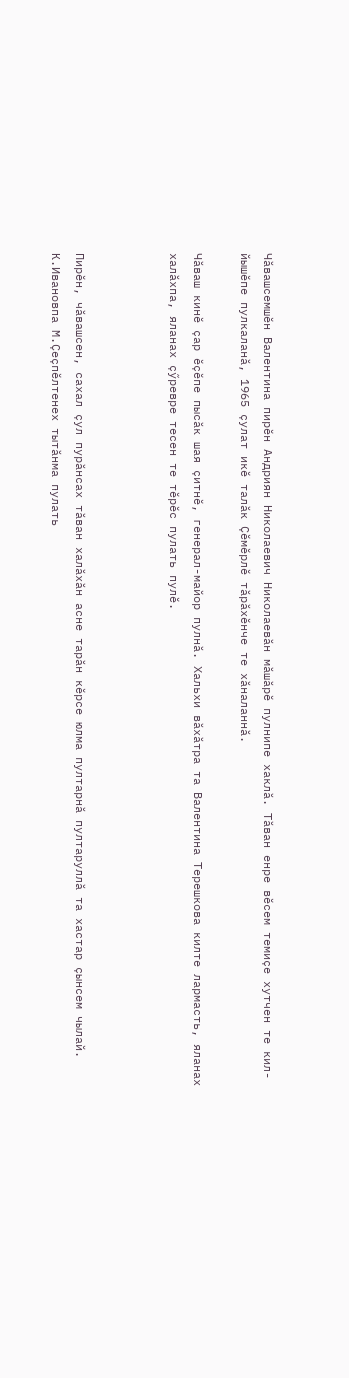Чӑвашсемшӗн Валентина пирӗн Андриян Николаевич Николаевӑн мӑшӑрӗ пулнипе хаклӑ. Тӑван енре вӗсем темиҫе хутчен те кил-йышӗпе пулкаланӑ, 1965 ҫулат икӗ талӑк Ҫӗмӗрлӗ тӑрӑхӗнче те хӑналаннӑ.

Чӑваш кинӗ ҫар ӗҫӗпе пысӑк шая ҫитнӗ, генерал-майор пулнӑ. Хальхи вӑхӑтра та Валентина Терешкова килте лармасть, яланах халӑхпа, яланах ҫӳревре тесен те тӗрӗс пулать пулӗ.



Пирӗн, чӑвашсен, сахал ҫул пурӑнсах тӑван халӑхӑн асне тарӑн кӗрсе юлма пултарнӑ пултаруллӑ та хастар ҫынсем чылай. К.Ивановпа М.Ҫеҫпӗлтенех тытӑнма пулать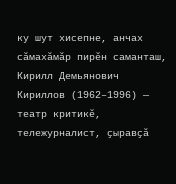ку шут хисепне, анчах сӑмахӑмӑр пирӗн саманташ, Кирилл Демьянович Кириллов (1962–1996) — театр критикӗ, тележурналист, ҫыравҫӑ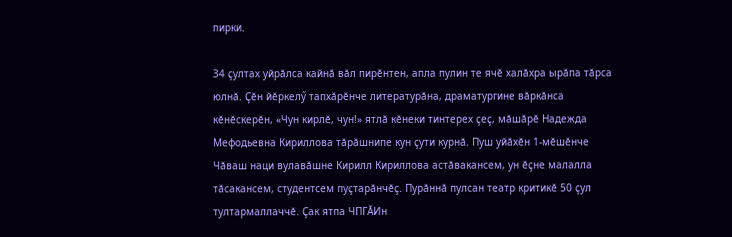пирки.

34 ҫултах уйрӑлса кайнӑ вӑл пирӗнтен, апла пулин те ячӗ халӑхра ырӑпа тӑрса юлнӑ. Ҫӗн йӗркелӳ тапхӑрӗнче литературӑна, драматургине вӑркӑнса кӗнӗскерӗн, «Чун кирлӗ, чун!» ятлӑ кӗнеки тинтерех ҫеҫ, мӑшӑрӗ Надежда Мефодьевна Кириллова тӑрӑшнипе кун ҫути курнӑ. Пуш уйӑхӗн 1-мӗшӗнче Чӑваш наци вулавӑшне Кирилл Кириллова астӑвакансем, ун ӗҫне малалла тӑсакансем, студентсем пуҫтарӑнчӗҫ. Пурӑннӑ пулсан театр критикӗ 50 ҫул тултармаллаччӗ. Ҫак ятпа ЧПГӐИн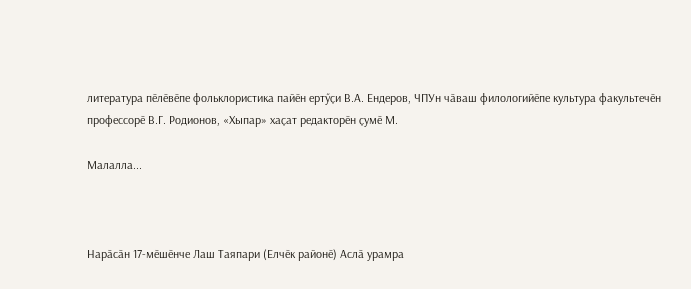литература пӗлӗвӗпе фольклористика пайӗн ертӳҫи В.А. Ендеров, ЧПУн чӑваш филологийӗпе культура факультечӗн профессорӗ В.Г. Родионов, «Хыпар» хаҫат редакторӗн ҫумӗ М.

Малалла...



Нарӑсӑн 17-мӗшӗнче Лаш Таяпари (Елчӗк районӗ) Аслӑ урамра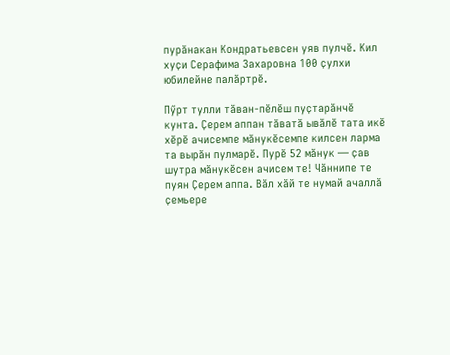пурӑнакан Кондратьевсен уяв пулчӗ. Кил хуҫи Серафима Захаровна 100 ҫулхи юбилейне палӑртрӗ.

Пӳрт тулли тӑван-пӗлӗш пуҫтарӑнчӗ кунта. Ҫерем аппан тӑватӑ ывӑлӗ тата икӗ хӗрӗ ачисемпе мӑнукӗсемпе килсен ларма та вырӑн пулмарӗ. Пурӗ 52 мӑнук — ҫав шутра мӑнукӗсен ачисем те! Чӑннипе те пуян Ҫерем аппа. Вӑл хӑй те нумай ачаллӑ ҫемьере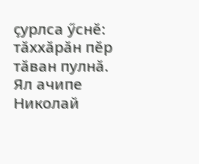ҫурлса ӳснӗ: тӑххӑрӑн пӗр тӑван пулнӑ. Ял ачипе Николай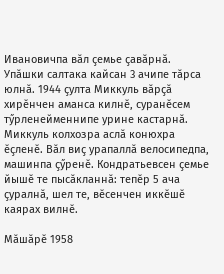Ивановичпа вӑл ҫемье ҫавӑрнӑ. Упӑшки салтака кайсан 3 ачипе тӑрса юлнӑ. 1944 ҫулта Миккуль вӑрҫӑ хирӗнчен аманса килнӗ, суранӗсем тӳрленейменнипе урине кастарнӑ. Миккуль колхозра аслӑ конюхра ӗҫленӗ. Вӑл виҫ урапаллӑ велосипедпа, машинпа ҫӳренӗ. Кондратьевсен ҫемье йышӗ те пысӑкланнӑ: тепӗр 5 ача ҫуралнӑ, шел те, вӗсенчен иккӗшӗ каярах вилнӗ.

Мӑшӑрӗ 1958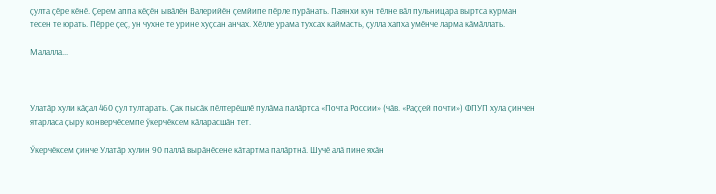ҫулта ҫӗре кӗнӗ. Ҫерем аппа кӗҫӗн ывӑлӗн Валерийӗн ҫемйипе пӗрле пурӑнать. Паянхи кун тӗлне вӑл пульницара выртса курман тесен те юрать. Пӗрре ҫеҫ, ун чухне те урине хуҫсан анчах. Хӗлле урама тухсах каймасть, ҫулла хапха умӗнче ларма кӑмӑллать.

Малалла...



Улатӑр хули кӑҫал 460 ҫул тултарать. Ҫак пысӑк пӗлтерӗшлӗ пулӑма палӑртса «Почта России» (чӑв. «Раҫҫей почти») ФПУП хула ҫинчен ятарласа ҫыру конверчӗсемпе ӳкерчӗксем кӑларасшӑн тет.

Ӳкерчӗксем ҫинче Улатӑр хулин 90 паллӑ вырӑнӗсене кӑтартма палӑртнӑ. Шучӗ алӑ пине яхӑн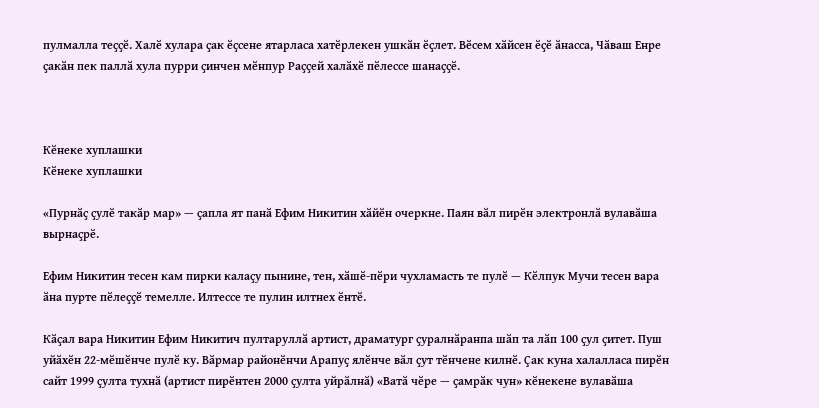пулмалла теҫҫӗ. Халӗ хулара ҫак ӗҫсене ятарласа хатӗрлекен ушкӑн ӗҫлет. Вӗсем хӑйсен ӗҫӗ ӑнасса, Чӑваш Енре ҫакӑн пек паллӑ хула пурри ҫинчен мӗнпур Раҫҫей халӑхӗ пӗлессе шанаҫҫӗ.



Кӗнеке хуплашки
Кӗнеке хуплашки

«Пурнӑҫ ҫулӗ такӑр мар» — ҫапла ят панӑ Ефим Никитин хӑйӗн очеркне. Паян вӑл пирӗн электронлӑ вулавӑша вырнаҫрӗ.

Ефим Никитин тесен кам пирки калаҫу пынине, тен, хӑшӗ-пӗри чухламасть те пулӗ — Кӗлпук Мучи тесен вара ӑна пурте пӗлеҫҫӗ темелле. Илтессе те пулин илтнех ӗнтӗ.

Кӑҫал вара Никитин Ефим Никитич пултаруллӑ артист, драматург ҫуралнӑранпа шӑп та лӑп 100 ҫул ҫитет. Пуш уйӑхӗн 22-мӗшӗнче пулӗ ку. Вӑрмар районӗнчи Арапуҫ ялӗнче вӑл ҫут тӗнчене килнӗ. Ҫак куна халалласа пирӗн сайт 1999 ҫулта тухнӑ (артист пирӗнтен 2000 ҫулта уйрӑлнӑ) «Ватӑ чӗре — ҫамрӑк чун» кӗнекене вулавӑша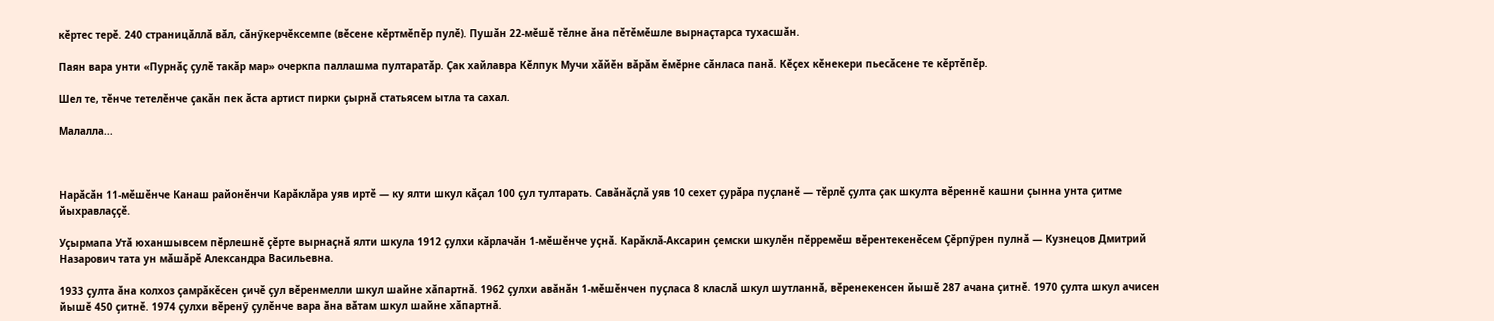кӗртес терӗ. 240 страницӑллӑ вӑл, сӑнӳкерчӗксемпе (вӗсене кӗртмӗпӗр пулӗ). Пушӑн 22-мӗшӗ тӗлне ӑна пӗтӗмӗшле вырнаҫтарса тухасшӑн.

Паян вара унти «Пурнӑҫ ҫулӗ такӑр мар» очеркпа паллашма пултаратӑр. Ҫак хайлавра Кӗлпук Мучи хӑйӗн вӑрӑм ӗмӗрне сӑнласа панӑ. Кӗҫех кӗнекери пьесӑсене те кӗртӗпӗр.

Шел те, тӗнче тетелӗнче ҫакӑн пек ӑста артист пирки ҫырнӑ статьясем ытла та сахал.

Малалла...



Нарӑсӑн 11-мӗшӗнче Канаш районӗнчи Карӑклӑра уяв иртӗ — ку ялти шкул кӑҫал 100 ҫул тултарать. Савӑнӑҫлӑ уяв 10 сехет ҫурӑра пуҫланӗ — тӗрлӗ ҫулта ҫак шкулта вӗреннӗ кашни ҫынна унта ҫитме йыхравлаҫҫӗ.

Уҫырмапа Утӑ юханшывсем пӗрлешнӗ ҫӗрте вырнаҫнӑ ялти шкула 1912 ҫулхи кӑрлачӑн 1-мӗшӗнче уҫнӑ. Карӑклӑ-Аксарин ҫемски шкулӗн пӗрремӗш вӗрентекенӗсем Ҫӗрпӳрен пулнӑ — Кузнецов Дмитрий Назарович тата ун мӑшӑрӗ Александра Васильевна.

1933 ҫулта ӑна колхоз ҫамрӑкӗсен ҫичӗ ҫул вӗренмелли шкул шайне хӑпартнӑ. 1962 ҫулхи авӑнӑн 1-мӗшӗнчен пуҫласа 8 класлӑ шкул шутланнӑ, вӗренекенсен йышӗ 287 ачана ҫитнӗ. 1970 ҫулта шкул ачисен йышӗ 450 ҫитнӗ. 1974 ҫулхи вӗренӳ ҫулӗнче вара ӑна вӑтам шкул шайне хӑпартнӑ.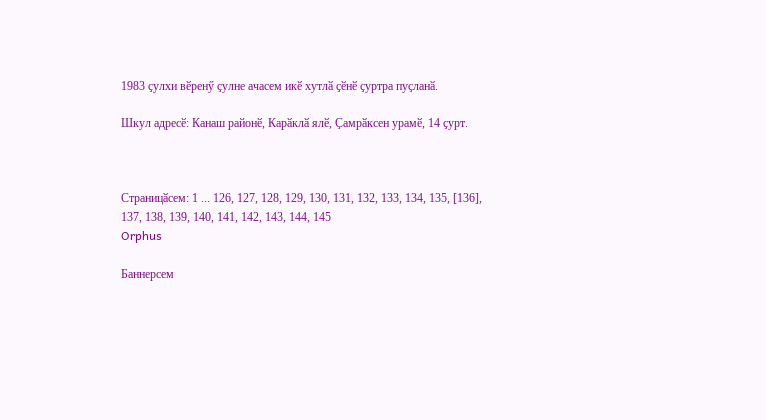1983 ҫулхи вӗренӳ ҫулне ачасем икӗ хутлӑ ҫӗнӗ ҫуртра пуҫланӑ.

Шкул адресӗ: Канаш районӗ, Карӑклӑ ялӗ, Ҫамрӑксен урамӗ, 14 ҫурт.



Страницӑсем: 1 ... 126, 127, 128, 129, 130, 131, 132, 133, 134, 135, [136], 137, 138, 139, 140, 141, 142, 143, 144, 145
Orphus

Баннерсем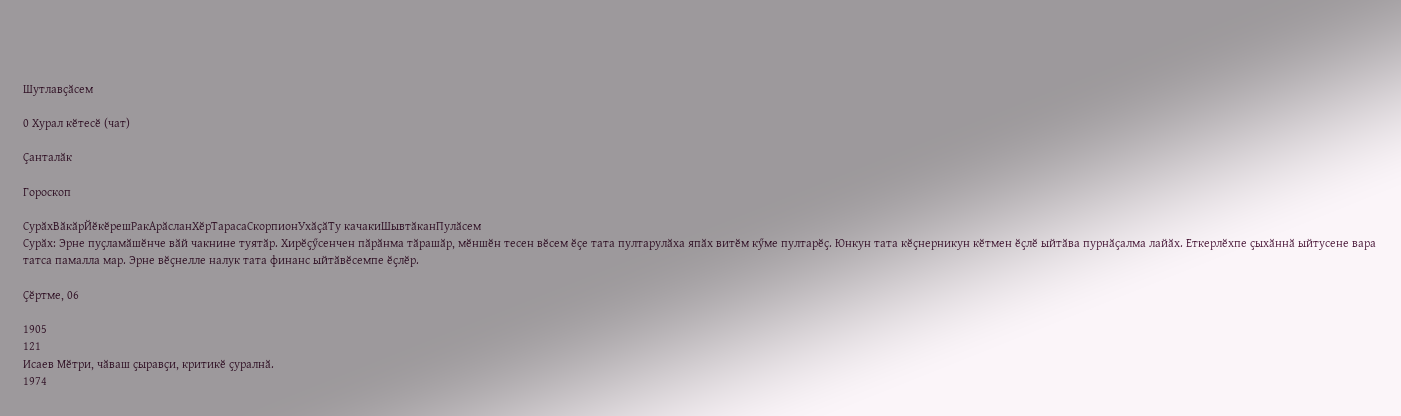Шутлавҫӑсем

0 Хурал кӗтесӗ (чат)

Ҫанталӑк

Гороскоп

СурӑхВӑкӑрЙӗкӗрешРакАрӑсланХӗрТарасаСкорпионУхӑҫӑТу качакиШывтӑканПулӑсем
Сурӑх: Эрне пуҫламӑшӗнче вӑй чакнине туятӑр. Хирӗҫӳсенчен пӑрӑнма тӑрашӑр, мӗншӗн тесен вӗсем ӗҫе тата пултарулӑха япӑх витӗм кӳме пултарӗҫ. Юнкун тата кӗҫнерникун кӗтмен ӗҫлӗ ыйтӑва пурнӑҫалма лайӑх. Еткерлӗхпе ҫыхӑннӑ ыйтусене вара татса памалла мар. Эрне вӗҫнелле налук тата финанс ыйтӑвӗсемпе ӗҫлӗр.

Ҫӗртме, 06

1905
121
Исаев Мӗтри, чӑваш ҫыравҫи, критикӗ ҫуралнӑ.
1974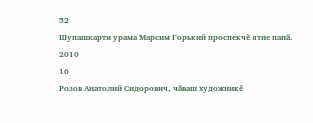52
Шупашкарти урама Марсим Горький проспекчӗ ятне панӑ.
2010
16
Розов Анатолий Сидорович, чӑваш художникӗ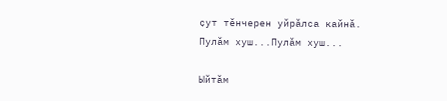ҫут тӗнчерен уйрӑлса кайнӑ.
Пулӑм хуш...Пулӑм хуш...

Ыйтӑм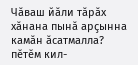Чӑваш йӑли тӑрӑх хӑнана пынӑ арҫынна камӑн ӑсатмалла?
пӗтӗм кил-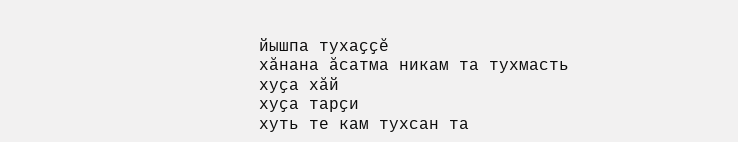йышпа тухаҫҫӗ
хӑнана ӑсатма никам та тухмасть
хуҫа хӑй
хуҫа тарҫи
хуть те кам тухсан та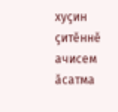хуҫин ҫитӗннӗ ачисем
ӑсатма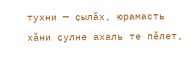тухни — ҫылӑх, юрамасть
хӑни ҫулне ахаль те пӗлет,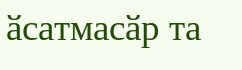ӑсатмасӑр та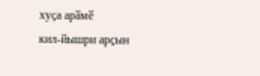хуҫа арӑмӗ
кил-йышри арҫын